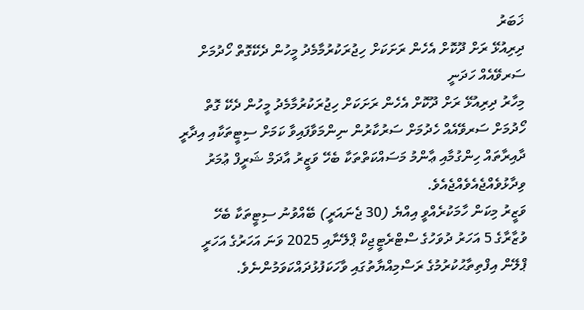ޚަބަރު
ދިރިއުޅޭ ރަށް ދޫކޮށް އެހެން ރަށަކަށް ހިޖުރަކުރުމާމެދު މީހުން ދެކޭގޮތް ހޯދުމަށް ސަރވޭއެއް ހަދަނީ
މިހާރު ދިރިއުޅޭ ރަށް ދޫކޮށް އެހެން ރަށަކަށް ހިޖުރަކުރުމާމެދު މީހުން ދެކޭ ގޮތް ހޯދުމަށް ސަރވޭއެއް ހެދުމަށް ސަރުކާރުން ނިންމަވާފައިވާ ކަމަށް ސިޓީތަކާއި އިދާރީ ދާއިރާތައް ހިންގުމާއި ޢާންމު މަސައްކަތްތަކާ ބެހޭ ވަޒީރު އާދަމް ޝަރީފް ޢުމަރު ވިދާޅުވެއްޖެއެވެއްޖެއެވެ.
ވަޒީރު މިކަން ހާމަކުރެއްވީ އިއްޔެ (30 ޖެނައަރީ) ބޭއްވުނު ސިޓީތަކާ ބެހޭ ވުޒާރާގެ 5 އަހަރު ދުވަހުގެ ސްޓްރެޓީޖިކް ޕްލޭނާއި 2025 ވަނަ އަހަރުގެ އަހަރީ ޕްލޭން އިފްތިތާޙުކުރުމުގެ ރަސްމިއްޔާތުގައި ވާހަކަފުޅުދައްކަވަމުންނެވެ.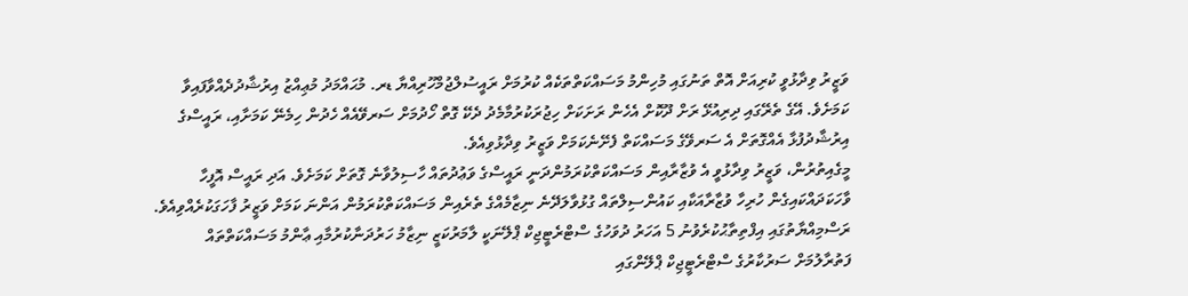ވަޒީރު ވިދާޅުވީ ކުރިއަށް އޮތް ތަނުގައި މުހިންމު މަސައްކަތްތަކެއް ކުރުމަށް ރައީސުލްޖުމްހޫރިއްޔާ ޑރ. މުޙައްމަދު މުޢިއްޒު އިރުޝާދުދެއްވާފައިވާ ކަމަށެވެ. އޭގެ ތެރޭގައި ދިރިއުޅޭ ރަށް ދޫކޮށް އެހެން ރަށަކަށް ހިޖުރަކުރުމާމެދު ދެކޭ ގޮތް ހޯދުމަށް ސަރވޭއެއް ހެދުން ހިމެނޭ ކަމަށާއި، ރައީސްގެ އިރުޝާދުފުޅާ އެއްގޮތަށް އެ ސަރވޭގެ މަސައްކަތް ފެށޭނެކަމަށް ވަޒީރު ވިދާޅުވިއެވެ.
މީގެއިތުރުން، ވަޒީރު ވިދާޅުވީ އެ ވުޒާރާއިން މަސައްކަތްކުރަމުންދަނީ ރައީސްގެ ވަޢުދުތައް ހާސިލުވާނެ ގޮތަށް ކަމަށެވެ. އަދި ރައީސް އޮފީހާ ވާހަކަދައްކައިގެން ހުރިހާ ވުޒާރާއަކާއި ކައުންސިލްތައް ގުޅުވާލަދޭނެ ނިޒާމެއްގެ ތެރެއިން މަސައްކަތްކުރަމުން އަންނަ ކަމަށް ވަޒީރު ފާހަގަކުރެއްވިއެވެ.
ރަސްމިއްޔާތުގައި އިފްތިތާޙުކުރެވުނު 5 އަހަރު ދުވަހުގެ ސްޓްރެޓީޖިކް ޕްލޭނަކީ ލާމަރުކަޒީ ނިޒާމު ހަރުދަނާކުރުމާއި ޢާންމު މަސައްކަތްތައް ފަތުރާލުމަށް ސަރުކާރުގެ ސްޓްރެޓީޖިކް ޕްލޭންގައި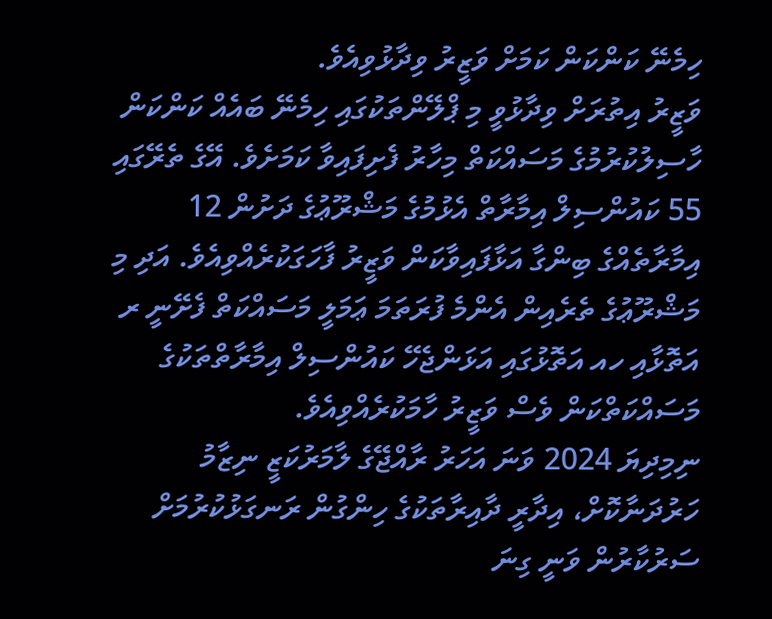ހިމެނޭ ކަންކަން ކަމަށް ވަޒީރު ވިދާޅުވިއެވެ.
ވަޒީރު އިތުރަށް ވިދާޅުވީ މި ޕްލޭންތަކުގައި ހިމެނޭ ބައެއް ކަންކަން ހާސިލުކުރުމުގެ މަސައްކަތް މިހާރު ފެށިފައިވާ ކަމަށެވެ. އޭގެ ތެރޭގައި 55 ކައުންސިލް އިމާރާތް އެޅުމުގެ މަޝްރޫޢުގެ ދަށުން 12 އިމާރާތެއްގެ ބިންގާ އަޅާފައިވާކަން ވަޒީރު ފާހަގަކުރެއްވިއެވެ. އަދި މި މަޝްރޫޢުގެ ތެރެއިން އެންމެ ފުރަތަމަ ޢަމަލީ މަސައްކަތް ފެށޭނީ ރ އަތޮޅާއި ހއ އަތޮޅުގައި އަޅަންޖެހޭ ކައުންސިލް އިމާރާތްތަކުގެ މަސައްކަތްކަން ވެސް ވަޒީރު ހާމަކުރެއްވިއެވެ.
ނިމިދިޔަ 2024 ވަނަ އަހަރު ރާއްޖޭގެ ލާމަރުކަޒީ ނިޒާމު ހަރުދަނާކޮށް، އިދާރީ ދާއިރާތަކުގެ ހިންގުން ރަނގަޅުކުރުމަށް ސަރުކާރުން ވަނީ ގިނަ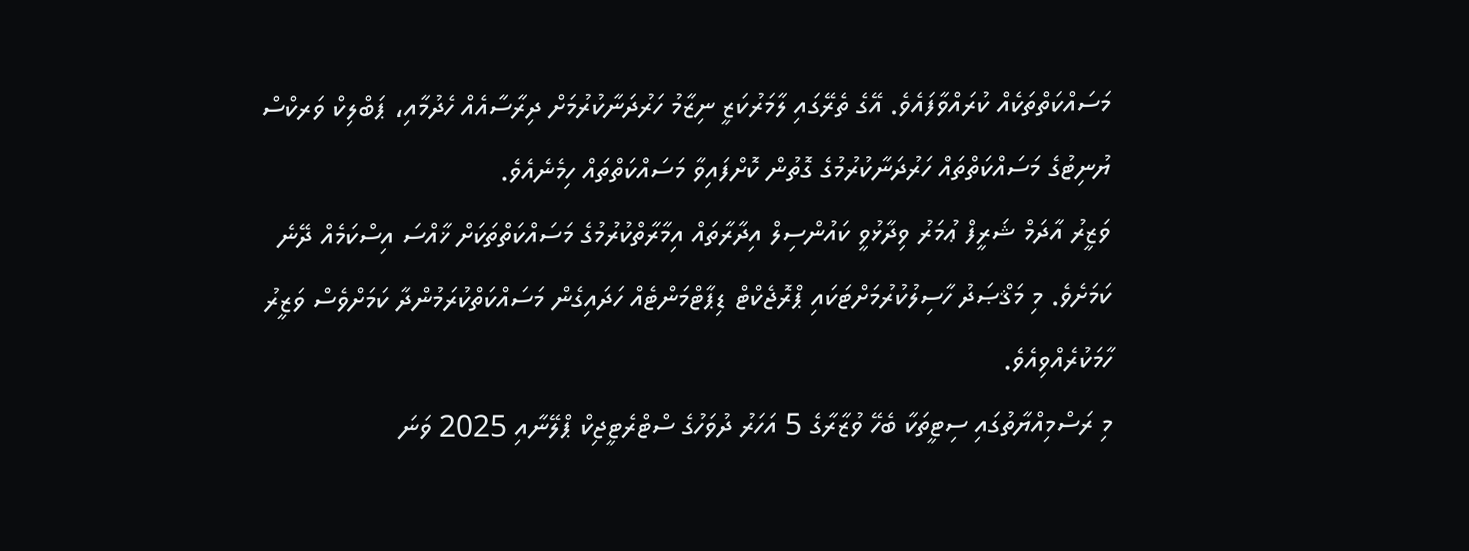މަސައްކަތްތަކެއް ކުރައްވާފައެވެ. އޭގެ ތެރޭގައި ލާމަރުކަޒީ ނިޒާމު ހަރުދަނާކުރުމަށް ދިރާސާއެއް ހެދުމާއި، ޕަބްލިކް ވަރކްސް ޔުނިޓުގެ މަސައްކަތްތައް ހަރުދަނާކުރުމުގެ ގޮތުން ކޮށްފައިވާ މަސައްކަތްތައް ހިމެނެއެވެ.
ވަޒީރު އާދަމް ޝަރީފް ޢުމަރު ވިދާޅުވީ ކައުންސިލް އިދާރާތައް އިމާރާތްކުރުމުގެ މަސައްކަތްތަކަށް ޚާއްސަ އިސްކަމެއް ދޭނެ ކަމަށެވެ. މި މަޤްޞަދު ހާސިލުކުރުމަށްޓަކައި ޕްރޮޖެކްޓް ޑިޕާޓްމަންޓެއް ހަދައިގެން މަސައްކަތްކުރަމުންދާ ކަމަށްވެސް ވަޒީރު ހާމަކުރެއްވިއެވެ.
މި ރަސްމިއްޔާތުގައި ސިޓީތަކާ ބެހޭ ވުޒާރާގެ 5 އަހަރު ދުވަހުގެ ސްޓްރެޓީޖިކް ޕްލޭނާއި 2025 ވަނަ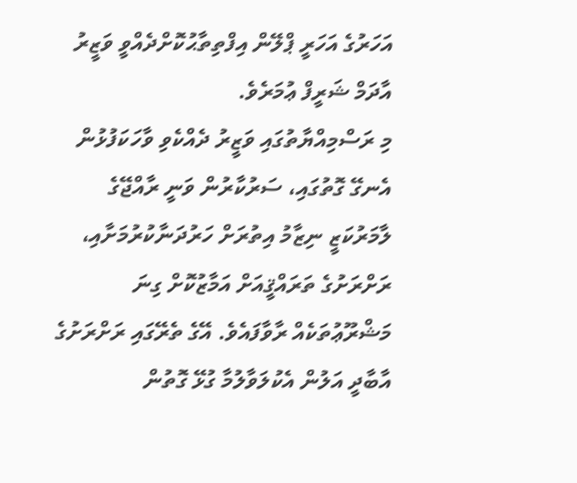އަހަރުގެ އަހަރީ ޕްލޭން އިފްތިތާޙުކޮށްދެއްވީ ވަޒީރު އާދަމް ޝަރީފް ޢުމަރެވެ.
މި ރަސްމިއްޔާތުގައި ވަޒީރު ދެއްކެވި ވާހަކަފުޅުން އެނގޭ ގޮތުގައި، ސަރުކާރުން ވަނީ ރާއްޖޭގެ ލާމަރުކަޒީ ނިޒާމު އިތުރަށް ހަރުދަނާކުރުމަށާއި، ރަށްރަށުގެ ތަރައްޤީއަށް އަމާޒުކޮށް ގިނަ މަޝްރޫޢުތަކެއް ރާވާފައެވެ. އޭގެ ތެރޭގައި ރަށްރަށުގެ އާބާދީ އަލުން އެކުލަވާލުމާ ގުޅޭ ގޮތުން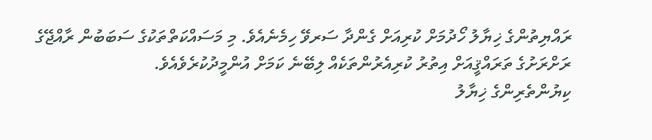ރައްޔިތުންގެ ޚިޔާލު ހޯދުމަށް ކުރިއަށް ގެންދާ ސަރވޭ ހިމެނެއެވެ. މި މަސައްކަތްތަކުގެ ސަބަބުން ރާއްޖޭގެ ރަށްރަށުގެ ތަރައްޤީއަށް އިތުރު ކުރިއެރުންތަކެއް ލިބޭނެ ކަމަށް އުންމީދުކުރެވެއެވެ.
ކިޔުންތެރިންގެ ޚިޔާލު